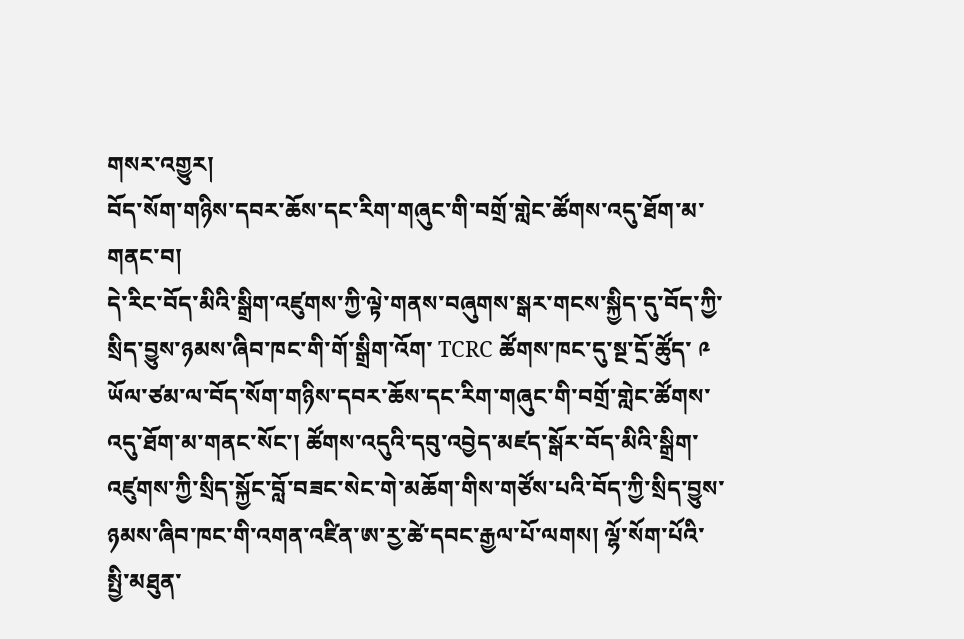གསར་འགྱུར།
བོད་སོག་གཉིས་དབར་ཆོས་དང་རིག་གཞུང་གི་བགྲོ་གླེང་ཚོགས་འདུ་ཐོག་མ་གནང་བ།
དེ་རིང་བོད་མིའི་སྒྲིག་འཛུགས་ཀྱི་ལྟེ་གནས་བཞུགས་སྒར་གངས་སྐྱིད་དུ་བོད་ཀྱི་སྲིད་བྱུས་ཉམས་ཞིབ་ཁང་གི་གོ་སྒྲིག་འོག་ TCRC ཚོགས་ཁང་དུ་སྔ་དྲོ་ཚོུད་ ༩ ཡོལ་ཙམ་ལ་བོད་སོག་གཉིས་དབར་ཆོས་དང་རིག་གཞུང་གི་བགྲོ་གླེང་ཚོགས་འདུ་ཐོག་མ་གནང་སོང་། ཚོགས་འདུའི་དབུ་འབྱེད་མཛད་སྒོར་བོད་མིའི་སྒྲིག་འཛུགས་ཀྱི་སྲིད་སྐྱོང་བློ་བཟང་སེང་གེ་མཆོག་གིས་གཙོས་པའི་བོད་ཀྱི་སྲིད་བྱུས་ཉམས་ཞིབ་ཁང་གི་འགན་འཛིན་ཨ་རྱ་ཚེ་དབང་རྒྱལ་པོ་ལགས། ལྷོ་སོག་པོའི་སྤྱི་མཐུན་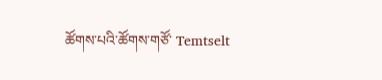ཚོགས་པའི་ཚོགས་གཙོ་ Temtselt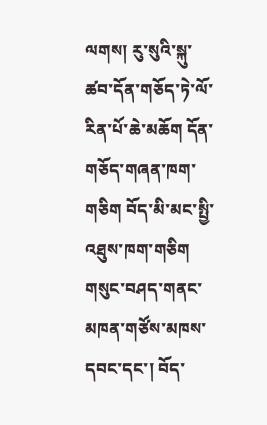ལགས། རུ་སུའི་སྐུ་ཚབ་དོན་གཅོད་ཏེ་ལོ་རིན་པོ་ཆེ་མཆོག དོན་གཅོད་གཞན་ཁག་གཅིག བོད་མི་མང་སྤྱི་འཐུས་ཁག་གཅིག གསུང་བཤད་གནང་མཁན་གཙོས་མཁས་དབང་དང་། བོད་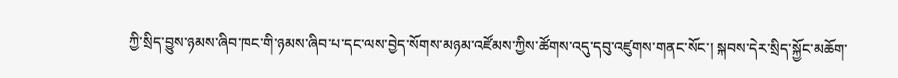ཀྱི་སྲིད་བྱུས་ཉམས་ཞིབ་ཁང་གི་ཉམས་ཞིབ་པ་དང་ལས་བྱེད་སོགས་མཉམ་འཛོམས་ཀྱིས་ཚོགས་འདུ་དབུ་འཛུགས་གནང་སོང་། སྐབས་དེར་སྲིད་སྐྱོང་མཆོག་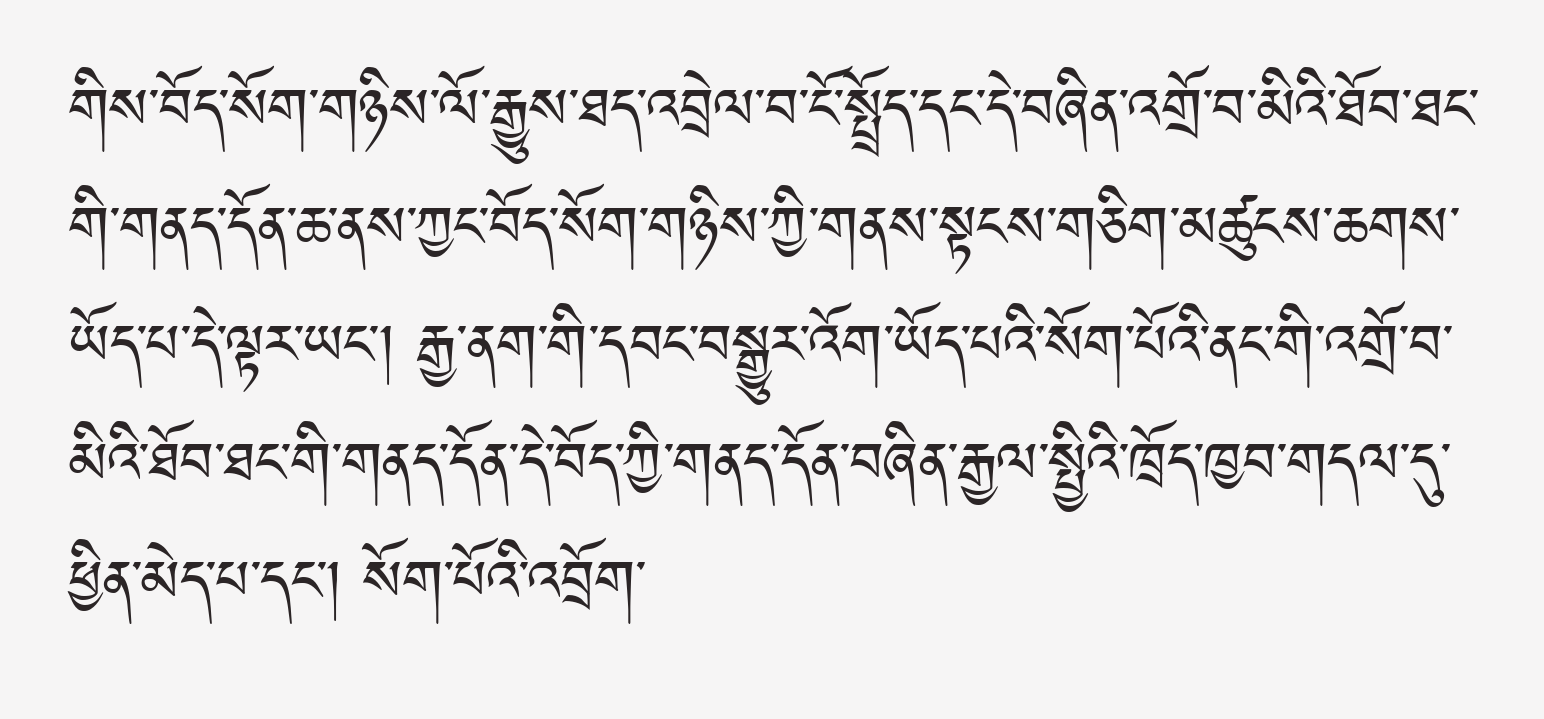གིས་བོད་སོག་གཉིས་ལོ་རྒྱུས་ཐད་འབྲེལ་བ་ངོ་སྤྲོད་དང་དེ་བཞིན་འགྲོ་བ་མིའི་ཐོབ་ཐང་གི་གནད་དོན་ཆ་ནས་ཀྱང་བོད་སོག་གཉིས་ཀྱི་གནས་སྟངས་གཅིག་མཚུངས་ཆགས་ཡོད་པ་དེ་ལྟར་ཡང་། རྒྱ་ནག་གི་དབང་བསྒྱུར་འོག་ཡོད་པའི་སོག་པོའི་ནང་གི་འགྲོ་བ་མིའི་ཐོབ་ཐང་གི་གནད་དོན་དེ་བོད་ཀྱི་གནད་དོན་བཞིན་རྒྱལ་སྤྱིའི་ཁྲོད་ཁྱབ་གདལ་དུ་ཕྱིན་མེད་པ་དང་། སོག་པོའི་འབྲོག་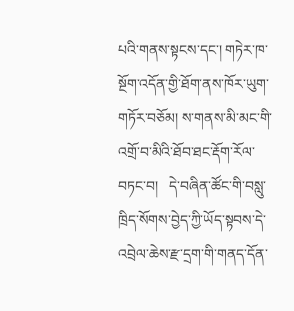པའི་གནས་སྟངས་དང་། གཏེར་ཁ་སྔོག་འདོན་གྱི་ཐོག་ནས་ཁོར་ཡུག་གཏོར་བཅོམ། ས་གནས་མི་མང་གི་འགྲོ་བ་མིའི་ཐོབ་ཐང་རྡོག་རོལ་བཏང་བ།   དེ་བཞིན་ཚོང་གི་བསླུ་ཁྲིད་སོགས་བྱེད་ཀྱི་ཡོད་སྟབས་དེ་འབྲེལ་ཆེས་རྫ་དྲག་གི་གནད་དོན་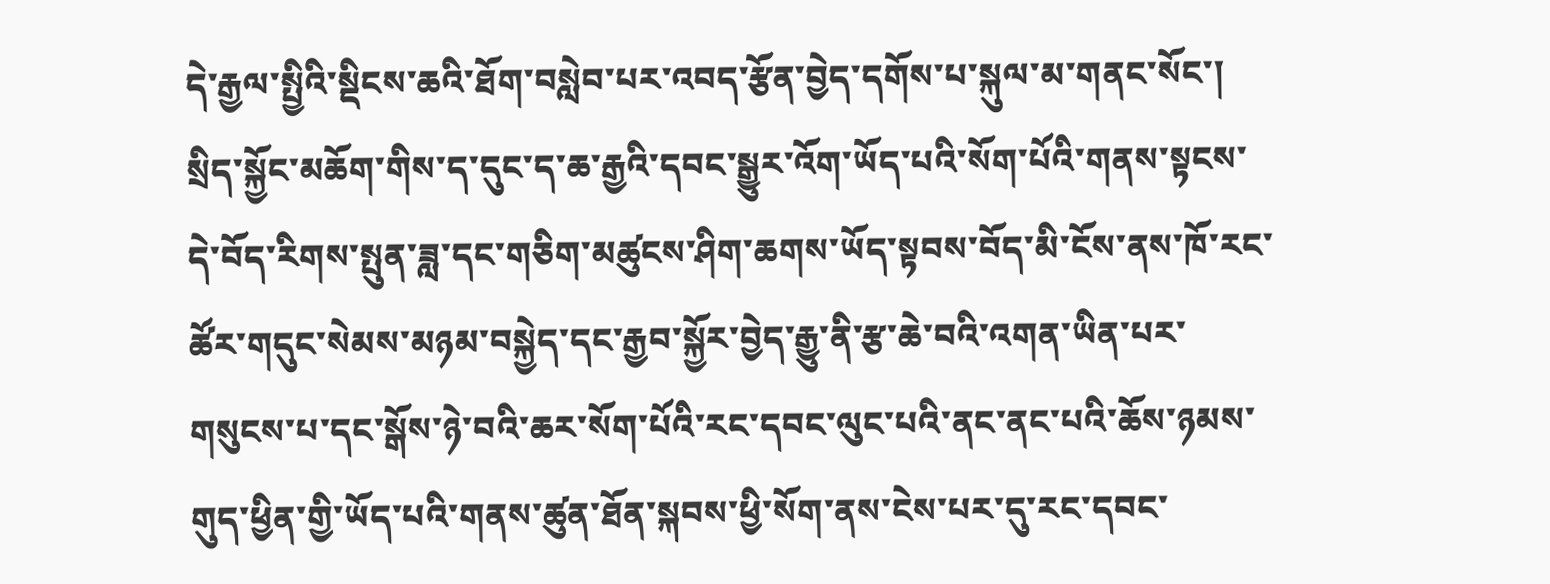དེ་རྒྱལ་སྤྱིའི་སྡིངས་ཆའི་ཐོག་བསླེབ་པར་འབད་རྩོན་བྱེད་དགོས་པ་སྐུལ་མ་གནང་སོང་། སྲིད་སྐྱོང་མཆོག་གིས་ད་དུང་ད་ཆ་རྒྱའི་དབང་སྒྱུར་འོག་ཡོད་པའི་སོག་པོའི་གནས་སྟངས་དེ་བོད་རིགས་སྤུན་ཟླ་དང་གཅིག་མཚུངས་ཤིག་ཆགས་ཡོད་སྟབས་བོད་མི་ངོས་ནས་ཁོ་རང་ཚོར་གདུང་སེམས་མཉམ་བསྐྱེད་དང་རྒྱབ་སྐྱོར་བྱེད་རྒྱུ་ནི་རྩ་ཆེ་བའི་འགན་ཡིན་པར་གསུངས་པ་དང་སྒོས་ཉེ་བའི་ཆར་སོག་པོའི་རང་དབང་ལུང་པའི་ནང་ནང་པའི་ཆོས་ཉམས་གུད་ཕྱིན་གྱི་ཡོད་པའི་གནས་ཚུན་ཐོན་སྐབས་ཕྱི་སོག་ནས་ངེས་པར་དུ་རང་དབང་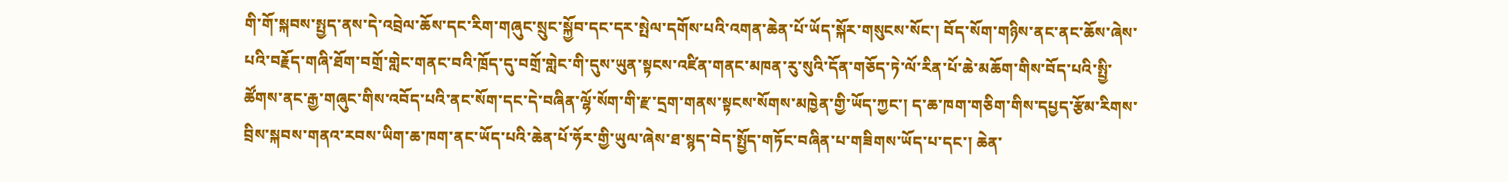གི་གོ་སྐབས་སྤྱད་ནས་དེ་འབྲེལ་ཆོས་དང་རིག་གཞུང་སྲུང་སྐྱོབ་དང་དར་སྤེལ་དགོས་པའི་འགན་ཆེན་པོ་ཡོད་སྐོར་གསུངས་སོང་། བོད་སོག་གཉིས་ནང་ནང་ཆོས་ཞེས་པའི་བརྗོད་གཞི་ཐོག་བགྲོ་གླེང་གནང་བའི་ཁྲོད་དུ་བགྲོ་གླེང་གི་དུས་ཡུན་སྟངས་འཛིན་གནང་མཁན་རུ་སུའི་དོན་གཅོད་ཏེ་ལོ་རིན་པོ་ཆེ་མཆོག་གིས་བོད་པའི་སྤྱི་ཚོགས་ནང་རྒྱ་གཞུང་གིས་འབོད་པའི་ནང་སོག་དང་དེ་བཞིན་ལྷོ་སོག་གི་རྫ་དྲག་གནས་སྟངས་སོགས་མཁྱེན་གྱི་ཡོད་ཀྱང་། ད་ཆ་ཁག་གཅིག་གིས་དཔྱད་རྩོམ་རིགས་བྲིས་སྐབས་གནའ་རབས་ཡིག་ཆ་ཁག་ནང་ཡོད་པའི་ཆེན་པོ་ཧོར་གྱི་ཡུལ་ཞེས་ཐ་སྙད་བེད་སྤྱོད་གཏོང་བཞིན་པ་གཟིགས་ཡོད་པ་དང་། ཆེན་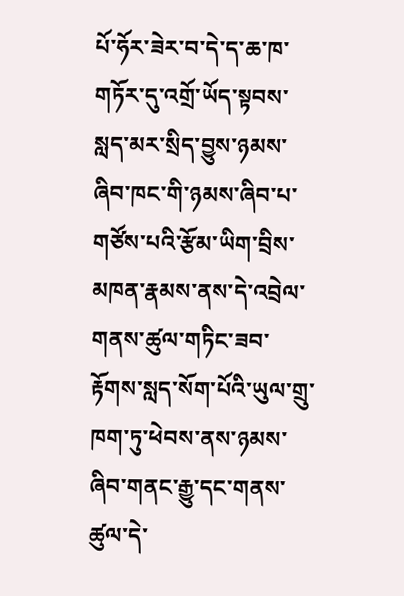པོ་ཧོར་ཟེར་བ་དེ་ད་ཆ་ཁ་གཏོར་དུ་འགྲོ་ཡོད་སྟབས་  སླད་མར་སྲིད་བྱུས་ཉམས་ཞིབ་ཁང་གི་ཉམས་ཞིབ་པ་གཙོས་པའི་རྩོམ་ཡིག་བྲིས་མཁན་རྣམས་ནས་དེ་འབྲེལ་གནས་ཚུལ་གཏིང་ཟབ་རྟོགས་སླད་སོག་པོའི་ཡུལ་གྲུ་ཁག་ཏུ་ཕེབས་ནས་ཉམས་ཞིབ་གནང་རྒྱུ་དང་གནས་ཚུལ་དེ་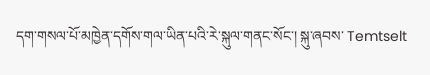དག་གསལ་པོ་མཁྱེན་དགོས་གལ་ཡིན་པའི་རེ་སྐུལ་གནང་སོང་། སྐུ་ཞབས་ Temtselt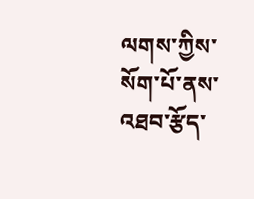ལགས་ཀྱིས་སོག་པོ་ནས་འཐབ་རྩོད་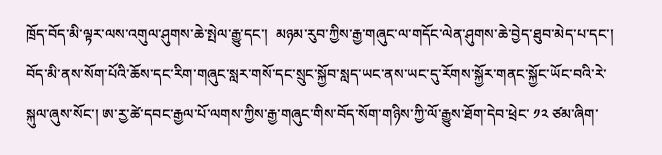ཁྲོད་བོད་མི་ལྟར་ལས་འགུལ་ཤུགས་ཆེ་སྤེལ་རྒྱུ་དང་།  མཉམ་རུབ་ཀྱིས་རྒྱ་གཞུང་ལ་གདོང་ལེན་ཤུགས་ཆེ་བྱེད་ཐུབ་མེད་པ་དང་། བོད་མི་ནས་སོག་པོའི་ཆོས་དང་རིག་གཞུང་སླར་གསོ་དང་སྲུང་སྐྱོབ་སླད་ཡང་ནས་ཡང་དུ་རོགས་སྐྱོར་གནང་སྐྱོང་ཡོང་བའི་རེ་སྐུལ་ཞུས་སོང་། ཨ་རྱ་ཚེ་དབང་རྒྱལ་པོ་ལགས་ཀྱིས་རྒྱ་གཞུང་གིས་བོད་སོག་གཉིས་ཀྱི་ལོ་རྒྱུས་ཐོག་དེབ་ཕྲེང་ ༡༢ ཙམ་ཞིག་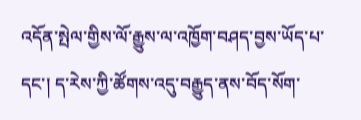འདོན་སྤེལ་གྱིས་ལོ་རྒྱུས་ལ་འཁྱོག་བཤད་བྱས་ཡོད་པ་དང་། ད་རེས་ཀྱི་ཚོགས་འདུ་བརྒྱུད་ནས་བོད་སོག་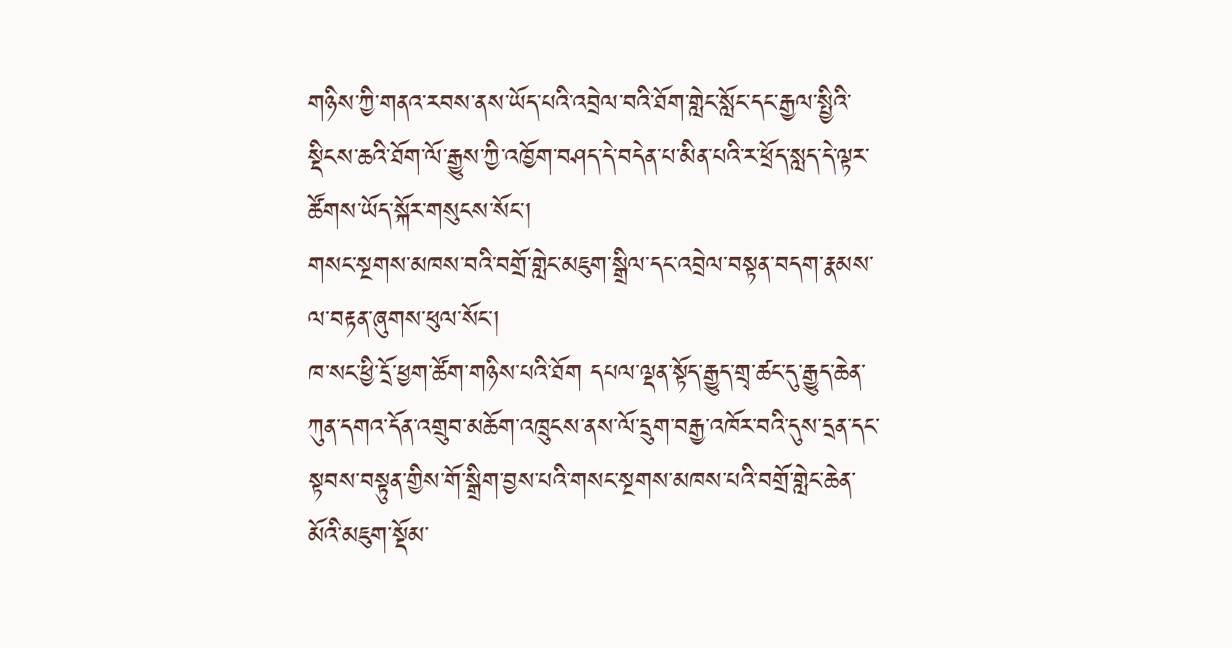གཉིས་ཀྱི་གནའ་རབས་ནས་ཡོད་པའི་འབྲེལ་བའི་ཐོག་གླེང་སློང་དང་རྒྱལ་སྤྱིའི་སྡིངས་ཆའི་ཐོག་ལོ་རྒྱུས་ཀྱི་འཁྱོག་བཤད་དེ་བདེན་པ་མིན་པའི་ར་ཕྲོད་སླད་དེ་ལྟར་ཚོགས་ཡོད་སྐོར་གསུངས་སོང་།
གསང་སྔགས་མཁས་བའི་བགྲོ་གླེང་མཇུག་སྒྲིལ་དང་འབྲེལ་བསྟན་བདག་རྣམས་ལ་བརྟན་ཞུགས་ཕུལ་སོང་།
ཁ་སང་ཕྱི་དྲོ་ཕྱག་ཚོག་གཉིས་པའི་ཐོག དཔལ་ལྡན་སྟོད་རྒྱུད་གྲྭ་ཚང་དུ་རྒྱུད་ཆེན་ཀུན་དགའ་དོན་འགྲུབ་མཆོག་འཁྲུངས་ནས་ལོ་དྲུག་བརྒྱ་འཁོར་བའི་དུས་དྲན་དང་སྟབས་བསྟུན་གྱིས་གོ་སྒྲིག་བྱས་པའི་གསང་སྔགས་མཁས་པའི་བགྲོ་གླེང་ཆེན་མོའི་མཇུག་སྡོམ་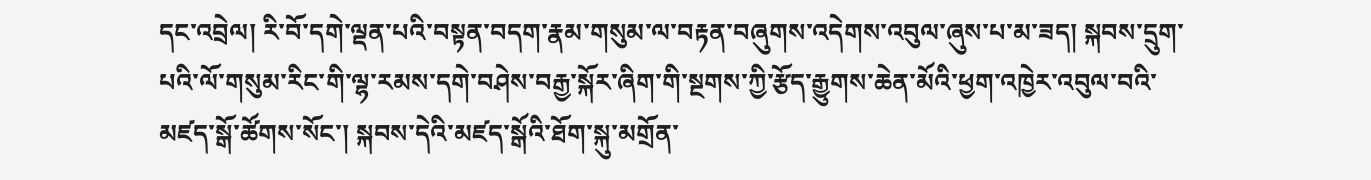དང་འབྲེལ། རི་བོ་དགེ་ལྡན་པའི་བསྟན་བདག་རྣམ་གསུམ་ལ་བརྟན་བཞུགས་འདེགས་འབུལ་ཞུས་པ་མ་ཟད། སྐབས་དྲུག་པའི་ལོ་གསུམ་རིང་གི་ལྷ་རམས་དགེ་བཤེས་བརྒྱ་སྐོར་ཞིག་གི་སྔགས་ཀྱི་རྩོད་རྒྱུགས་ཆེན་མོའི་ཕྱག་འཁྱེར་འབུལ་བའི་མཛད་སྒོ་ཚོགས་སོང་། སྐབས་དེའི་མཛད་སྒོའི་ཐོག་སྐུ་མགྲོན་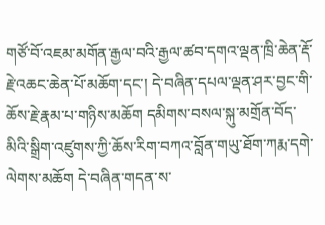གཙོ་བོ་འཇམ་མགོན་རྒྱལ་བའི་རྒྱལ་ཚབ་དགའ་ལྡན་ཁྲི་ཆེན་རྡོ་རྗེ་འཆང་ཆེན་པོ་མཆོག་དང་། དེ་བཞིན་དཔལ་ལྡན་ཤར་བྱང་གི་ཆོས་རྗེ་རྣམ་པ་གཉིས་མཆོག དམིགས་བསལ་སྐུ་མགྲོན་བོད་མིའི་སྒྲིག་འཛུགས་ཀྱི་ཆོས་རིག་བཀའ་བློན་གཡུ་ཐོག་ཀརྨ་དགེ་ལེགས་མཆོག དེ་བཞིན་གདན་ས་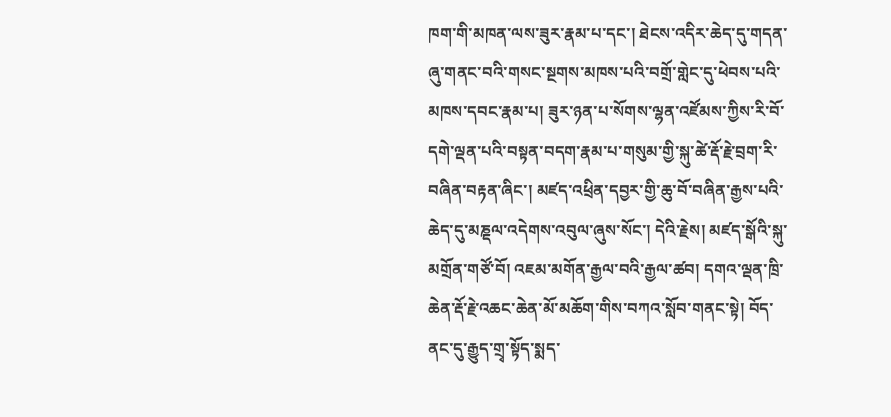ཁག་གི་མཁན་ལས་ཟུར་རྣམ་པ་དང་། ཐེངས་འདིར་ཆེད་དུ་གདན་ཞུ་གནང་བའི་གསང་སྔགས་མཁས་པའི་བགྲོ་གླེང་དུ་ཕེབས་པའི་མཁས་དབང་རྣམ་པ། ཟུར་ཉན་པ་སོགས་ལྷན་འཛོམས་ཀྱིས་རི་བོ་དགེ་ལྡན་པའི་བསྟན་བདག་རྣམ་པ་གསུམ་གྱི་སྐུ་ཚེ་རྡོ་རྗེ་བྲག་རི་བཞིན་བརྟན་ཞིང་། མཛད་འཕྲིན་དབྱར་གྱི་ཆུ་བོ་བཞིན་རྒྱས་པའི་ཆེད་དུ་མཎྡལ་འདེགས་འབུལ་ཞུས་སོང་། དེའི་རྗེས། མཛད་སྒོའི་སྐུ་མགྲོན་གཙོ་བོ། འཇམ་མགོན་རྒྱལ་བའི་རྒྱལ་ཚབ། དགའ་ལྡན་ཁྲི་ཆེན་རྡོ་རྗེ་འཆང་ཆེན་མོ་མཆོག་གིས་བཀའ་སློབ་གནང་སྟེ། བོད་ནང་དུ་རྒྱུད་གྲྭ་སྟོད་སྨད་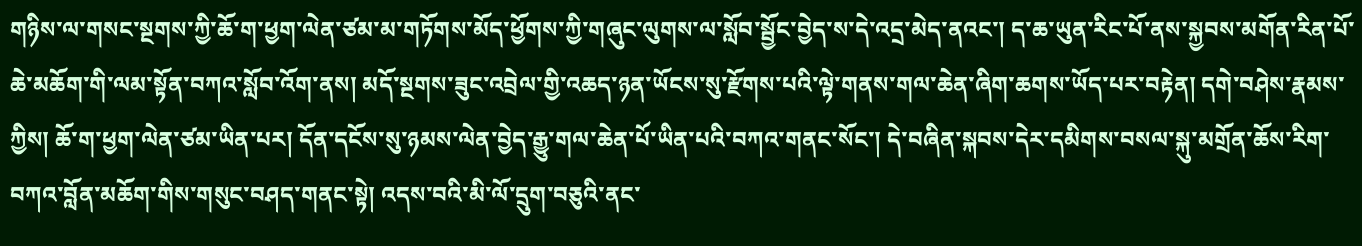གཉིས་ལ་གསང་སྔགས་ཀྱི་ཆོ་ག་ཕྱག་ལེན་ཙམ་མ་གཏོགས་མོད་ཕྱོགས་ཀྱི་གཞུང་ལུགས་ལ་སློབ་སྦྱོང་བྱེད་ས་དེ་འདྲ་མེད་ནའང་། ད་ཆ་ཡུན་རིང་པོ་ནས་སྐྱབས་མགོན་རིན་པོ་ཆེ་མཆོག་གི་ལམ་སྟོན་བཀའ་སློབ་འོག་ནས། མདོ་སྔགས་ཟུང་འབྲེལ་གྱི་འཆད་ཉན་ཡོངས་སུ་རྫོགས་པའི་ལྟེ་གནས་གལ་ཆེན་ཞིག་ཆགས་ཡོད་པར་བརྟེན། དགེ་བཤེས་རྣམས་ཀྱིས། ཆོ་ག་ཕྱག་ལེན་ཙམ་ཡིན་པར། དོན་དངོས་སུ་ཉམས་ལེན་བྱེད་རྒྱུ་གལ་ཆེན་པོ་ཡིན་པའི་བཀའ་གནང་སོང་། དེ་བཞིན་སྐབས་དེར་དམིགས་བསལ་སྐུ་མགྲོན་ཆོས་རིག་བཀའ་བློན་མཆོག་གིས་གསུང་བཤད་གནང་སྟེ། འདས་བའི་མི་ལོ་དྲུག་བཅུའི་ནང་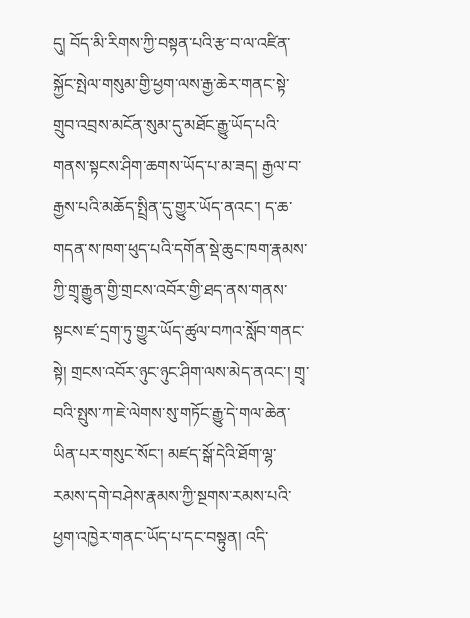དུ། བོད་མི་རིགས་ཀྱི་བསྟན་པའི་རྩ་བ་ལ་འཛིན་སྐྱོང་སྤེལ་གསུམ་གྱི་ཕྱག་ལས་རྒྱ་ཆེར་གནང་སྟེ་གྲུབ་འབྲས་མངོན་སུམ་དུ་མཐོང་རྒྱུ་ཡོད་པའི་གནས་སྟངས་ཤིག་ཆགས་ཡོད་པ་མ་ཟད། རྒྱལ་བ་རྒྱས་པའི་མཆོད་སྤྲིན་དུ་གྱུར་ཡོད་ནའང་། ད་ཆ་གདན་ས་ཁག་ཕུད་པའི་དགོན་སྡེ་ཆུང་ཁག་རྣམས་ཀྱི་གྲྭ་རྒྱུན་གྱི་གྲངས་འབོར་གྱི་ཐད་ནས་གནས་སྟངས་ཛ་དྲག་ཏུ་གྱུར་ཡོད་ཚུལ་བཀའ་སློབ་གནང་སྟེ། གྲངས་འབོར་ཉུང་ཉུང་ཤིག་ལས་མེད་ནའང་། གྲྭ་བའི་སྤུས་ཀ་ཇེ་ལེགས་སུ་གཏོང་རྒྱུ་དེ་གལ་ཆེན་ཡིན་པར་གསུང་སོང་། མཛད་སྒོ་དེའི་ཐོག་ལྷ་རམས་དགེ་བཤེས་རྣམས་ཀྱི་སྔགས་རམས་པའི་ཕྱག་འཁྱེར་གནང་ཡོད་པ་དང་བསྟུན། འདི་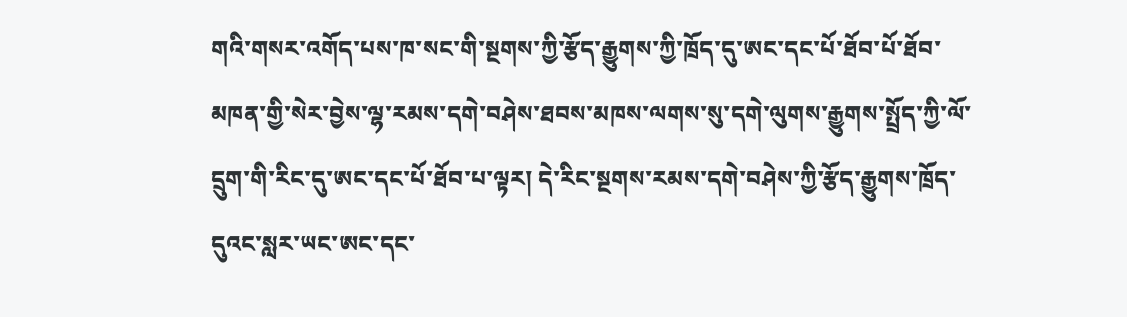གའི་གསར་འགོད་པས་ཁ་སང་གི་སྔགས་ཀྱི་རྩོད་རྒྱུགས་ཀྱི་ཁྲོད་དུ་ཨང་དང་པོ་ཐོབ་པོ་ཐོབ་མཁན་གྱི་སེར་བྱེས་ལྷ་རམས་དགེ་བཤེས་ཐབས་མཁས་ལགས་སུ་དགེ་ལུགས་རྒྱུགས་སྤྲོད་ཀྱི་ལོ་དྲུག་གི་རིང་དུ་ཨང་དང་པོ་ཐོབ་པ་ལྟར། དེ་རིང་སྔགས་རམས་དགེ་བཤེས་ཀྱི་རྩོད་རྒྱུགས་ཁྲོད་དུའང་སླར་ཡང་ཨང་དང་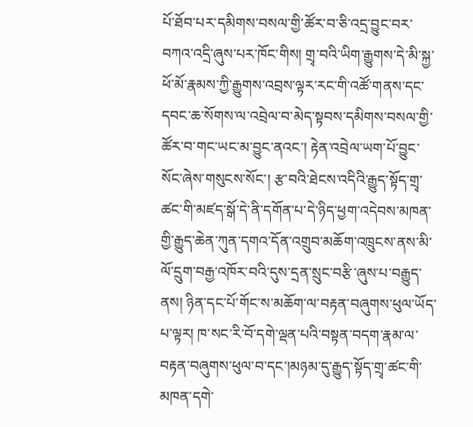པོ་ཐོབ་པར་དམིགས་བསལ་གྱི་ཚོར་བ་ཅི་འདྲ་བྱུང་བར་བཀའ་འདྲི་ཞུས་པར་ཁོང་གིས། གྲྭ་བའི་ཡིག་རྒྱུགས་དེ་མི་སྐྱ་ཕོ་མོ་རྣམས་ཀྱི་རྒྱུགས་འབྲས་ལྟར་རང་གི་འཚོ་གནས་དང་དབང་ཆ་སོགས་ལ་འབྲེལ་བ་མེད་སྟབས་དམིགས་བསལ་གྱི་ཚོར་བ་གང་ཡང་མ་བྱུང་ནའང་། རྟེན་འབྲེལ་ཡག་པོ་བྱུང་སོང་ཞེས་གསུངས་སོང་། རྩ་བའི་ཐེངས་འདིའི་རྒྱུད་སྟོད་གྲྭ་ཚང་གི་མཛད་སྒོ་དེ་ནི་དགོན་པ་དེ་ཉིད་ཕྱག་འདེབས་མཁན་གྱི་རྒྱུད་ཆེན་ཀུན་དགའ་དོན་འགྲུབ་མཆོག་འཁྲུངས་ནས་མི་ལོ་དྲུག་བརྒྱ་འཁོར་བའི་དུས་དྲན་སྲུང་བརྩི་ཞུས་པ་བརྒྱུད་ནས། ཉིན་དང་པོ་གོང་ས་མཆོག་ལ་བརྟན་བཞུགས་ཕུལ་ཡོད་པ་ལྟར། ཁ་སང་རི་བོ་དགེ་ལྡན་པའི་བསྟན་བདག་རྣམ་ལ་བརྟན་བཞུགས་ཕུལ་བ་དང་།མཉམ་དུ་རྒྱུད་སྟོད་གྲྭ་ཚང་གི་མཁན་དགེ་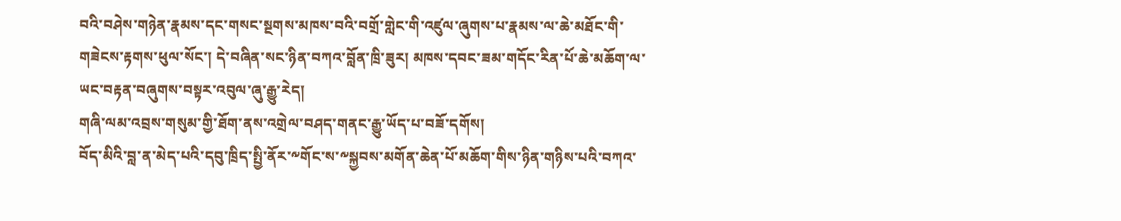བའི་བཤེས་གཉེན་རྣམས་དང་གསང་སྔགས་མཁས་བའི་བགྲོ་གླེང་གི་འཛུལ་ཞུགས་པ་རྣམས་ལ་ཆེ་མཐོང་གི་གཟེངས་རྟགས་ཕུལ་སོང་། དེ་བཞིན་སང་ཉིན་བཀའ་བློན་ཁྲི་ཟུར། མཁས་དབང་ཟམ་གདོང་རིན་པོ་ཆེ་མཆོག་ལ་ཡང་བརྟན་བཞུགས་བསྟར་འབུལ་ཞུ་རྒྱུ་རེད།
གཞི་ལམ་འབྲས་གསུམ་གྱི་ཐོག་ནས་འགྲེལ་བཤད་གནང་རྒྱུ་ཡོད་པ་བཟོ་དགོས།
བོད་མིའི་བླ་ན་མེད་པའི་དབུ་ཁྲིད་སྤྱི་ནོར་༸གོང་ས་༸སྐྱབས་མགོན་ཆེན་པོ་མཆོག་གིས་ཉིན་གཉིས་པའི་བཀའ་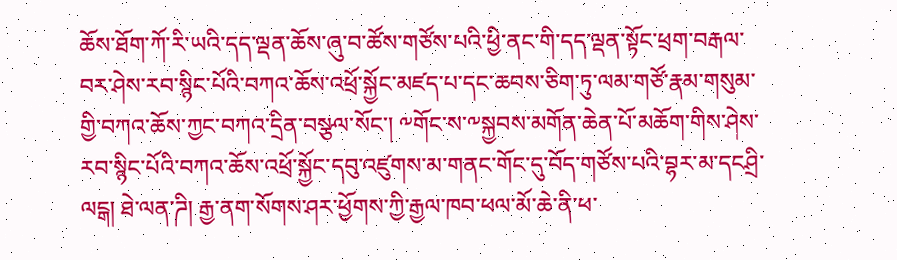ཆོས་ཐོག་ཀོ་རི་ཡའི་དད་ལྡན་ཆོས་ཞུ་བ་ཚོས་གཙོས་པའི་ཕྱི་ནང་གི་དད་ལྡན་སྟོང་ཕྲག་བརྒལ་བར་ཤེས་རབ་སྙིང་པོའི་བཀའ་ཆོས་འཕྲོ་སྐྱོང་མཛད་པ་དང་ཆབས་ཅིག་ཏུ་ལམ་གཙོ་རྣམ་གསུམ་གྱི་བཀའ་ཆོས་ཀྱང་བཀའ་དྲིན་བསྩལ་སོང་། ༸གོང་ས་༸སྐྱབས་མགོན་ཆེན་པོ་མཆོག་གིས་ཤེས་རབ་སྙིང་པོའི་བཀའ་ཆོས་འཕྲོ་སྐྱོང་དབུ་འཛུགས་མ་གནང་གོང་དུ་བོད་གཙོས་པའི་བྷར་མ་དངཤྲི་ལངྒ། ཐེ་ལན་ཌི། རྒྱ་ནག་སོགས་ཤར་ཕྱོགས་ཀྱི་རྒྱལ་ཁབ་ཕལ་མོ་ཆེ་ནི་ཕ་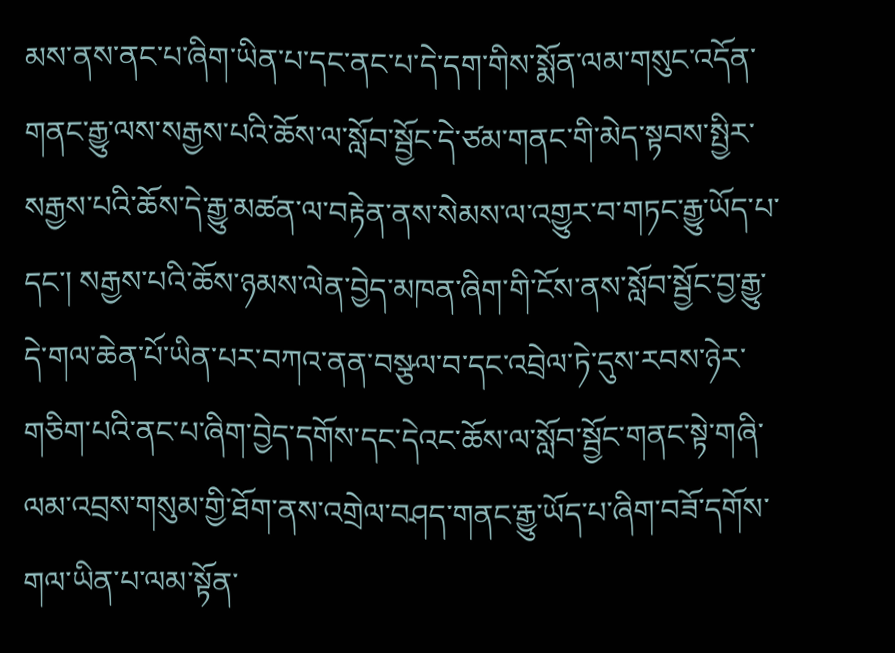མས་ནས་ནང་པ་ཞིག་ཡིན་པ་དང་ནང་པ་དེ་དག་གིས་སྨོན་ལམ་གསུང་འདོན་གནང་རྒྱུ་ལས་སརྒྱས་པའི་ཆོས་ལ་སློབ་སྦྱོང་དེ་ཙམ་གནང་གི་མེད་སྟབས་སྤྱིར་སརྒྱས་པའི་ཆོས་དེ་རྒྱུ་མཚན་ལ་བརྟེན་ནས་སེམས་ལ་འགྱུར་བ་གཏང་རྒྱུ་ཡོད་པ་དང་། སརྒྱས་པའི་ཆོས་ཉམས་ལེན་བྱེད་མཁན་ཞིག་གི་ངོས་ནས་སློབ་སྦྱོང་བྱ་རྒྱུ་དེ་གལ་ཆེན་པོ་ཡིན་པར་བཀའ་ནན་བསྩལ་བ་དང་འབྲེལ་ཏེ་དུས་རབས་ཉེར་གཅིག་པའི་ནང་པ་ཞིག་བྱེད་དགོས་དང་དེའང་ཆོས་ལ་སློབ་སྦྱོང་གནང་སྟེ་གཞི་ལམ་འབྲས་གསུམ་གྱི་ཐོག་ནས་འགྲེལ་བཤད་གནང་རྒྱུ་ཡོད་པ་ཞིག་བཟོ་དགོས་གལ་ཡིན་པ་ལམ་སྟོན་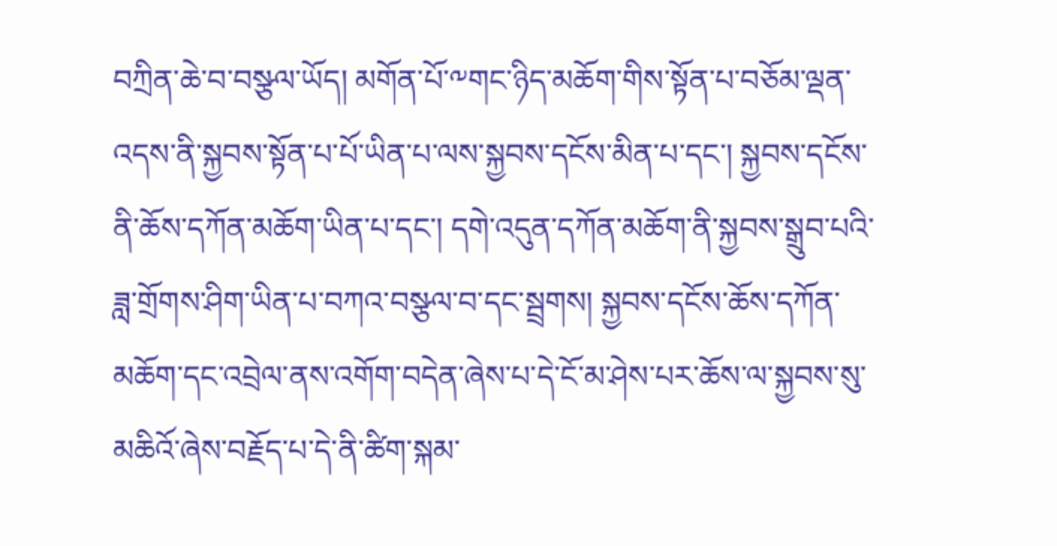བཀྲིན་ཆེ་བ་བསྩལ་ཡོད། མགོན་པོ་༸གང་ཉིད་མཆོག་གིས་སྟོན་པ་བཅོམ་ལྡན་འདས་ནི་སྐྱབས་སྟོན་པ་པོ་ཡིན་པ་ལས་སྐྱབས་དངོས་མིན་པ་དང་། སྐྱབས་དངོས་ནི་ཆོས་དཀོན་མཆོག་ཡིན་པ་དང་། དགེ་འདུན་དཀོན་མཆོག་ནི་སྐྱབས་སྒྲུབ་པའི་ཟླ་གྲོགས་ཤིག་ཡིན་པ་བཀའ་བསྩལ་བ་དང་སྦྲགས། སྐྱབས་དངོས་ཆོས་དཀོན་མཆོག་དང་འབྲེལ་ནས་འགོག་བདེན་ཞེས་པ་དེ་ངོ་མ་ཤེས་པར་ཆོས་ལ་སྐྱབས་སུ་མཆིའོ་ཞེས་བརྗོད་པ་དེ་ནི་ཚིག་སྐམ་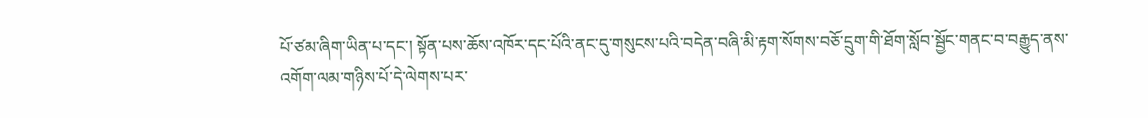པོ་ཙམ་ཞིག་ཡིན་པ་དང་། སྟོན་པས་ཆོས་འཁོར་དང་པོའི་ནང་དུ་གསུངས་པའི་བདེན་བཞི་མི་རྟག་སོགས་བཅོ་དྲུག་གི་ཐོག་སློབ་སྦྱོང་གནང་བ་བརྒྱུད་ནས་འགོག་ལམ་གཉིས་པོ་དེ་ལེགས་པར་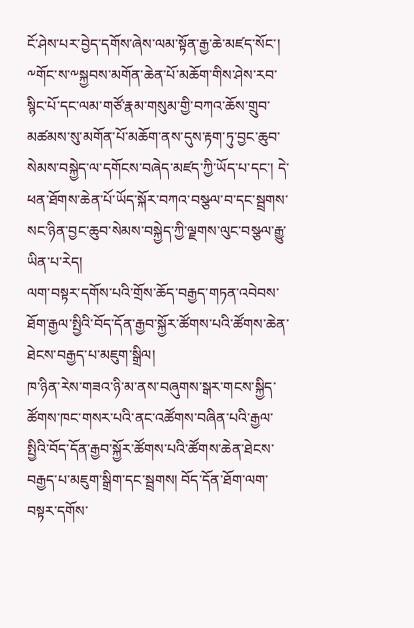ངོ་ཤེས་པར་བྱེད་དགོས་ཞེས་ལམ་སྟོན་རྒྱ་ཆེ་མཛད་སོང་། ༸གོང་ས་༸སྐྱབས་མགོན་ཆེན་པོ་མཆོག་གིས་ཤེས་རབ་སྙིང་པོ་དང་ལམ་གཙོ་རྣམ་གསུམ་གྱི་བཀའ་ཆོས་གྲུབ་མཚམས་སུ་མགོན་པོ་མཆོག་ནས་དུས་རྟག་ཏུ་བྱང་ཆུབ་སེམས་བསྐྱེད་ལ་དགོངས་བཞེད་མཛད་ཀྱི་ཡོད་པ་དང་། དེ་ཕན་ཐོགས་ཆེན་པོ་ཡོད་སྐོར་བཀའ་བསྩལ་བ་དང་སྦྲགས་སང་ཉིན་བྱང་ཆུབ་སེམས་བསྐྱེད་ཀྱི་ལྗགས་ལུང་བསྩལ་རྒྱུ་ཡིན་པ་རེད།
ལག་བསྟར་དགོས་པའི་གྲོས་ཆོད་བརྒྱད་གཏན་འབེབས་ཐོག་རྒྱལ་སྤྱིའི་བོད་དོན་རྒྱབ་སྐྱོར་ཚོགས་པའི་ཚོགས་ཆེན་ཐེངས་བརྒྱད་པ་མཇུག་སྒྲིལ།
ཁ་ཉིན་རེས་གཟའ་ཉི་མ་ནས་བཞུགས་སྒར་གངས་སྐྱིད་ཚོགས་ཁང་གསར་པའི་ནང་འཚོགས་བཞིན་པའི་རྒྱལ་སྤྱིའི་བོད་དོན་རྒྱབ་སྐྱོར་ཚོགས་པའི་ཚོགས་ཆེན་ཐེངས་བརྒྱད་པ་མཇུག་སྒྲིག་དང་སྦྲགས། བོད་དོན་ཐོག་ལག་བསྟར་དགོས་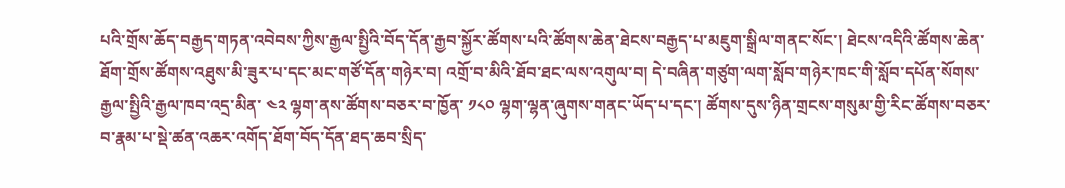པའི་གྲོས་ཆོད་བརྒྱད་གཏན་འབེབས་ཀྱིས་རྒྱལ་སྤྱིའི་བོད་དོན་རྒྱབ་སྐྱོར་ཚོགས་པའི་ཚོགས་ཆེན་ཐེངས་བརྒྱད་པ་མཇུག་སྒྲིལ་གནང་སོང་། ཐེངས་འདིའི་ཚོགས་ཆེན་ཐོག་གྲོས་ཚོགས་འཐུས་མི་ཟུར་པ་དང་མང་གཙོ་དོན་གཉེར་བ། འགྲོ་བ་མིའི་ཐོབ་ཐང་ལས་འགུལ་བ། དེ་བཞིན་གཙུག་ལག་སློབ་གཉེར་ཁང་གི་སློབ་དཔོན་སོགས་རྒྱལ་སྤྱིའི་རྒྱལ་ཁབ་འདྲ་མིན་ ༤༢ ལྷག་ནས་ཚོགས་བཅར་བ་ཁྱོན་ ༡༨༠ ལྷག་ལྷན་ཞུགས་གནང་ཡོད་པ་དང་། ཚོགས་དུས་ཉིན་གྲངས་གསུམ་གྱི་རིང་ཚོགས་བཅར་བ་རྣམ་པ་སྡེ་ཚན་འཆར་འགོད་ཐོག་བོད་དོན་ཐད་ཆབ་སྲིད་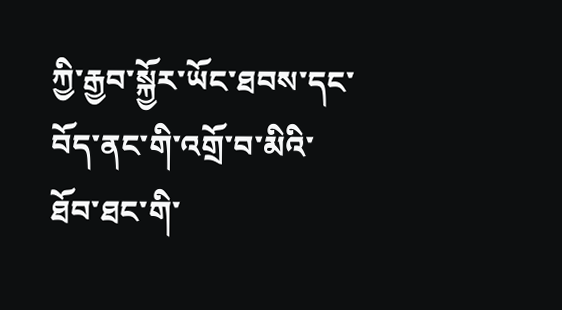ཀྱི་རྒྱབ་སྐྱོར་ཡོང་ཐབས་དང་བོད་ནང་གི་འགྲོ་བ་མིའི་ཐོབ་ཐང་གི་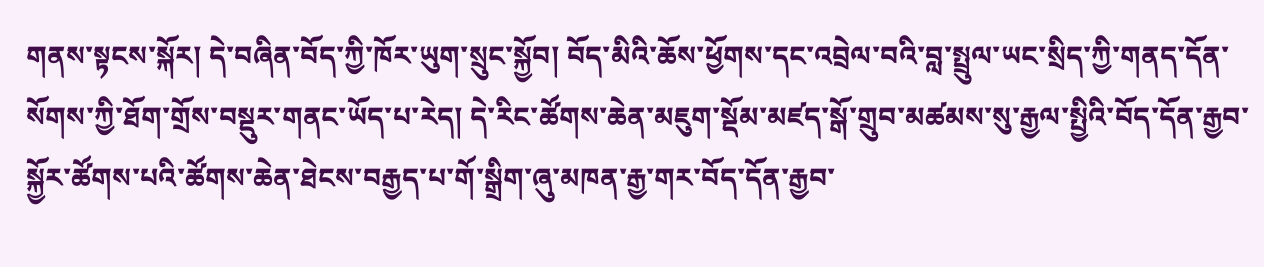གནས་སྟངས་སྐོར། དེ་བཞིན་བོད་ཀྱི་ཁོར་ཡུག་སྲུང་སྐྱོབ། བོད་མིའི་ཆོས་ཕྱོགས་དང་འབྲེལ་བའི་བླ་སྤྲུལ་ཡང་སྲིད་ཀྱི་གནད་དོན་སོགས་ཀྱི་ཐོག་གྲོས་བསྡུར་གནང་ཡོད་པ་རེད། དེ་རིང་ཚོགས་ཆེན་མཇུག་སྡོམ་མཛད་སྒོ་གྲུབ་མཚམས་སུ་རྒྱལ་སྤྱིའི་བོད་དོན་རྒྱབ་སྐྱོར་ཚོགས་པའི་ཚོགས་ཆེན་ཐེངས་བརྒྱད་པ་གོ་སྒྲིག་ཞུ་མཁན་རྒྱ་གར་བོད་དོན་རྒྱབ་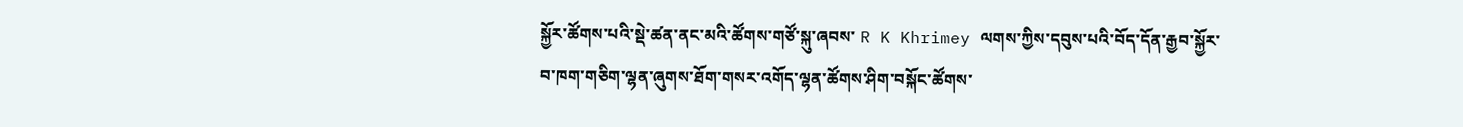སྐྱོར་ཚོགས་པའི་སྡེ་ཚན་ནང་མའི་ཚོགས་གཙོ་སྐུ་ཞབས་ R K Khrimey ལགས་ཀྱིས་དབུས་པའི་བོད་དོན་རྒྱབ་སྐྱོར་བ་ཁག་གཅིག་ལྷན་ཞུགས་ཐོག་གསར་འགོད་ལྷན་ཚོགས་ཤིག་བསྐོང་ཚོགས་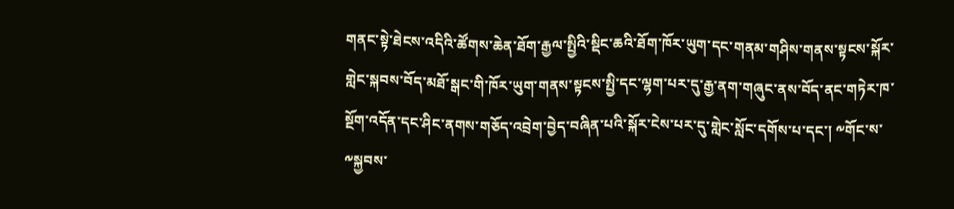གནང་སྟེ་ཐེངས་འདིའི་ཚོགས་ཆེན་ཐོག་རྒྱལ་སྤྱིའི་སྡིང་ཆའི་ཐོག་ཁོར་ཡུག་དང་གནམ་གཤིས་གནས་སྟངས་སྐོར་གླེང་སྐབས་བོད་མཐོ་སྒང་གི་ཁོར་ཡུག་གནས་སྟངས་སྤྱི་དང་ལྷག་པར་དུ་རྒྱ་ནག་གཞུང་ནས་བོད་ནང་གཏེར་ཁ་སྔོག་འདོན་དང་ཤིང་ནགས་གཅོད་འབྲེག་བྱེད་བཞིན་པའི་སྐོར་ངེས་པར་དུ་གླེང་སློང་དགོས་པ་དང་། ༸གོང་ས་༸སྐྱབས་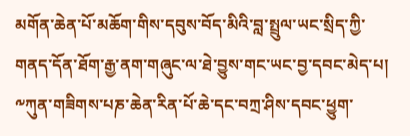མགོན་ཆེན་པོ་མཆོག་གིས་དབུས་བོད་མིའི་བླ་སྤྲུལ་ཡང་སྲིད་ཀྱི་གནད་དོན་ཐོག་རྒྱ་ནག་གཞུང་ལ་ཐེ་བྱུས་གང་ཡང་བྱ་དབང་མེད་པ། ༸ཀུན་གཟིགས་པཎ་ཆེན་རིན་པོ་ཆེ་དང་བཀྲ་ཤིས་དབང་ཕྱུག་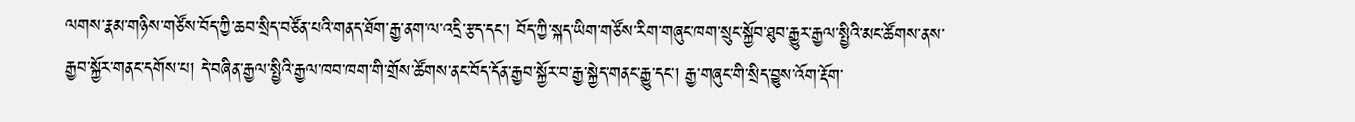ལགས་རྣམ་གཉིས་གཙོས་བོད་ཀྱི་ཆབ་སྲིད་བཙོན་པའི་གནད་ཐོག་རྒྱ་ནག་ལ་འདྲི་རྩད་དང་། བོད་ཀྱི་སྐད་ཡིག་གཙོས་རིག་གཞུང་ཁག་སྲུང་སྐྱོབ་ཐུབ་རྒྱུར་རྒྱལ་སྤྱིའི་མང་ཚོགས་ནས་རྒྱབ་སྐྱོར་གནང་དགོས་པ། དེ་བཞིན་རྒྱལ་སྤྱིའི་རྒྱལ་ཁབ་ཁག་གི་གྲོས་ཚོགས་ནང་བོད་དོན་རྒྱབ་སྐྱོར་བ་རྒྱ་སྐྱེད་གནང་རྒྱུ་དང་། རྒྱ་གཞུང་གི་སྲིད་བྱུས་འོག་རྡོག་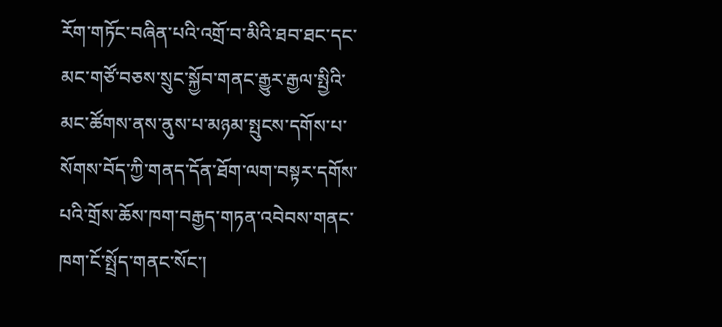རོག་གཏོང་བཞིན་པའི་འགྲོ་བ་མིའི་ཐབ་ཐང་དང་མང་གཙོ་བཅས་སྲུང་སྐྱོབ་གནང་རྒྱུར་རྒྱལ་སྤྱིའི་མང་ཚོགས་ནས་ནུས་པ་མཉམ་སྤུངས་དགོས་པ་སོགས་བོད་ཀྱི་གནད་དོན་ཐོག་ལག་བསྟར་དགོས་པའི་གྲོས་ཆོས་ཁག་བརྒྱད་གཏན་འབེབས་གནང་ ཁག་ངོ་སྤྲོད་གནང་སོང་།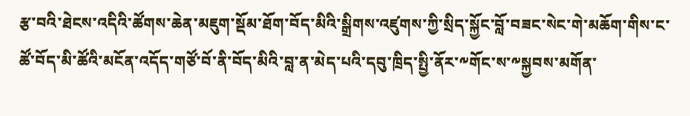རྩ་བའི་ཐེངས་འདིའི་ཚོགས་ཆེན་མཇུག་སྡོམ་ཐོག་བོད་མིའི་སྒྲིགས་འཛུགས་ཀྱི་སྲིད་སྐྱོང་བློ་བཟང་སེང་གེ་མཆོག་གིས་ང་ཚོ་བོད་མི་ཚོའི་མངོན་འདོད་གཙོ་བོ་ནི་བོད་མིའི་བླ་ན་མེད་པའི་དབུ་ཁྲིད་སྤྱི་ནོར་༸གོང་ས་༸སྐྱབས་མགོན་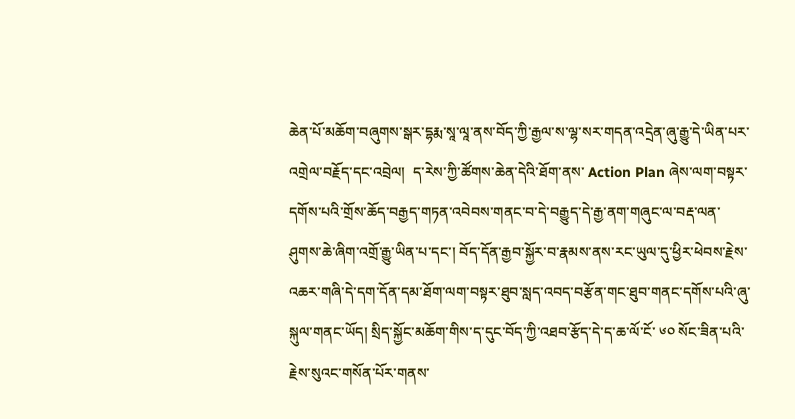ཆེན་པོ་མཆོག་བཞུགས་སྒར་དྷརྨ་སཱ་ལཱ་ནས་བོད་ཀྱི་རྒྱལ་ས་ལྷ་སར་གདན་འདྲེན་ཞུ་རྒྱུ་དེ་ཡིན་པར་འགྲེལ་བརྗོད་དང་འབྲེལ།  ད་རེས་ཀྱི་ཚོགས་ཆེན་དེའི་ཐོག་ནས་ Action Plan ཞེས་ལག་བསྟར་དགོས་པའི་གྲོས་ཆོད་བརྒྱད་གཏན་འབེབས་གནང་བ་དེ་བརྒྱུད་དེ་རྒྱ་ནག་གཞུང་ལ་བརྡ་ལན་ཤུགས་ཆེ་ཞིག་འགྲོ་རྒྱུ་ཡིན་པ་དང་། བོད་དོན་རྒྱབ་སྐྱོར་བ་རྣམས་ནས་རང་ཡུལ་དུ་ཕྱིར་ཕེབས་རྗེས་འཆར་གཞི་དེ་དག་དོན་དམ་ཐོག་ལག་བསྟར་ཐུབ་སླད་འབད་བརྩོན་གང་ཐུབ་གནང་དགོས་པའི་ཞུ་སྐུལ་གནང་ཡོད། སྲིད་སྐྱོང་མཆོག་གིས་ད་དུང་བོད་ཀྱི་འཐབ་རྩོད་དེ་ད་ཆ་ལོ་ངོ་ ༦༠ སོང་ཟིན་པའི་རྗེས་སུའང་གསོན་པོར་གནས་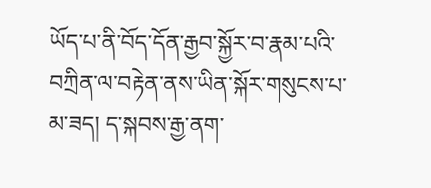ཡོད་པ་ནི་བོད་དོན་རྒྱབ་སྐྱོར་བ་རྣམ་པའི་བཀྲིན་ལ་བརྟེན་ནས་ཡིན་སྐོར་གསུངས་པ་མ་ཟད། ད་སྐབས་རྒྱ་ནག་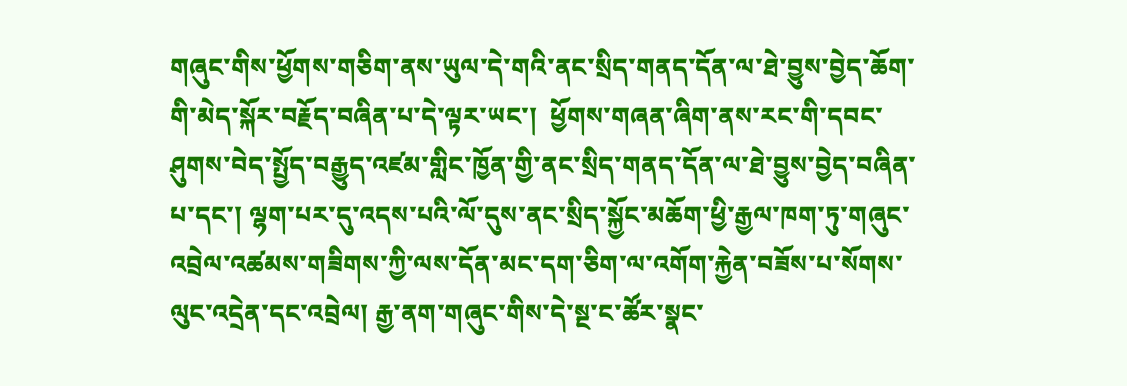གཞུང་གིས་ཕྱོགས་གཅིག་ནས་ཡུལ་དེ་གའི་ནང་སྲིད་གནད་དོན་ལ་ཐེ་བྱུས་བྱེད་ཆོག་གི་མེད་སྐོར་བརྗོད་བཞིན་པ་དེ་ལྟར་ཡང་།  ཕྱོགས་གཞན་ཞིག་ནས་རང་གི་དབང་ཤུགས་བེད་སྤྱོད་བརྒྱུད་འཛམ་གླིང་ཁྱོན་གྱི་ནང་སྲིད་གནད་དོན་ལ་ཐེ་བྱུས་བྱེད་བཞིན་པ་དང་། ལྷག་པར་དུ་འདས་པའི་ལོ་དུས་ནང་སྲིད་སྐྱོང་མཆོག་ཕྱི་རྒྱལ་ཁག་ཏུ་གཞུང་འབྲེལ་འཚམས་གཟིགས་ཀྱི་ལས་དོན་མང་དག་ཅིག་ལ་འགོག་རྐྱེན་བཟོས་པ་སོགས་ལུང་འདྲེན་དང་འབྲེལ། རྒྱ་ནག་གཞུང་གིས་དེ་སྔ་ང་ཚོར་སྣང་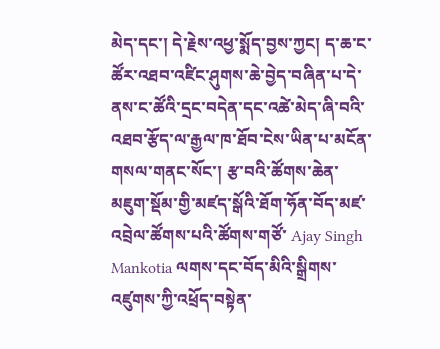མེད་དང་། དེ་རྗེས་འཕྱ་སྨོད་བྱས་ཀྱང། ད་ཆ་ང་ཚོར་འཐབ་འཛིང་ཤུགས་ཆེ་བྱེད་བཞིན་པ་དེ་ནས་ང་ཚོའི་དྲང་བདེན་དང་འཚེ་མེད་ཞི་བའི་འཐབ་རྩོད་ལ་རྒྱལ་ཁ་ཐོབ་ངེས་ཡིན་པ་མངོན་གསལ་གནང་སོང་། རྩ་བའི་ཚོགས་ཆེན་མཇུག་སྡོམ་གྱི་མཛད་སྒོའི་ཐོག་ཧོན་བོད་མཛ་འབྲེལ་ཚོགས་པའི་ཚོགས་གཙོ་ Ajay Singh Mankotia ལགས་དང་བོད་མིའི་སྒྲིགས་འཛུགས་ཀྱི་འཕྲོད་བསྟེན་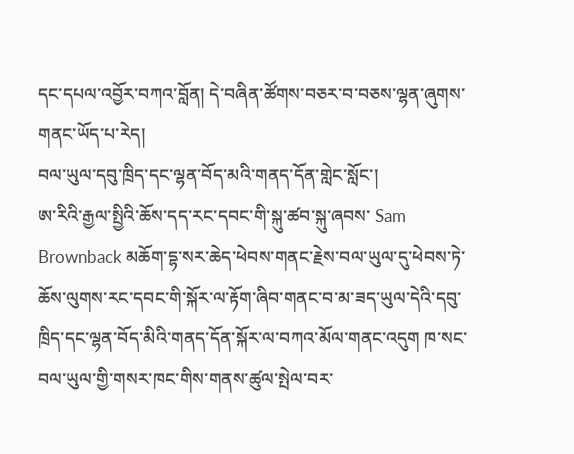དང་དཔལ་འབྱོར་བཀའ་བློན། དེ་བཞིན་ཚོགས་བཅར་བ་བཅས་ལྷན་ཞུགས་གནང་ཡོད་པ་རེད།
བལ་ཡུལ་དབུ་ཁྲིད་དང་ལྷན་བོད་མའི་གནད་དོན་གླེང་སློང་།
ཨ་རིའི་རྒྱལ་སྤྱིའི་ཆོས་དད་རང་དབང་གི་སྐུ་ཚབ་སྐུ་ཞབས་ Sam Brownback མཆོག་དྷ་སར་ཆེད་ཕེབས་གནང་རྗེས་བལ་ཡུལ་དུ་ཕེབས་ཏེ་ཆོས་ལུགས་རང་དབང་གི་སྐོར་ལ་རྟོག་ཞིབ་གནང་བ་མ་ཟད་ཡུལ་དེའི་དབུ་ཁྲིད་དང་ལྷན་བོད་མིའི་གནད་དོན་སྐོར་ལ་བཀའ་མོལ་གནང་འདུག ཁ་སང་བལ་ཡུལ་གྱི་གསར་ཁང་གིས་གནས་ཚུལ་སྤེལ་བར་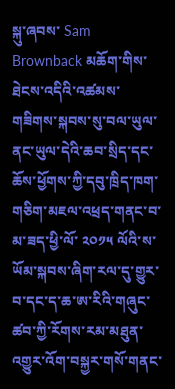སྐུ་ཞབས་ Sam Brownback མཆོག་གིས་ཐེངས་འདིའི་འཚམས་གཟིགས་སྐབས་སུ་བལ་ཡུལ་ནང་ཡུལ་དེའི་ཆབ་སྲིད་དང་ཆོས་ཕྱོགས་ཀྱི་དབུ་ཁྲིད་ཁག་གཅིག་མཇལ་འཕྲད་གནང་བ་མ་ཟད་ཕྱི་ལོ་ ༢༠༡༥ ལོའི་ས་ཡོམ་སྐབས་ཞིག་རལ་དུ་གྱུར་བ་དང་ད་ཆ་ཨ་རིའི་གཞུང་ཚབ་ཀྱི་རོགས་རམ་མཐུན་འགྱུར་འོག་བསྐྱར་གསོ་གནང་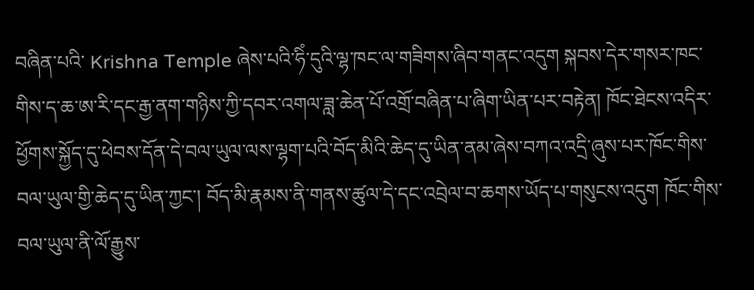བཞིན་པའི་ Krishna Temple ཞེས་པའི་ཧིཾ་དུའི་ལྷ་ཁང་ལ་གཟིགས་ཞིབ་གནང་འདུག སྐབས་དེར་གསར་ཁང་གིས་ད་ཆ་ཨ་རི་དང་རྒྱ་ནག་གཉིས་ཀྱི་དབར་འགལ་ཟླ་ཆེན་པོ་འགྲོ་བཞིན་པ་ཞིག་ཡིན་པར་བརྟེན། ཁོང་ཐེངས་འདིར་ཕྱོགས་སྐྱོད་དུ་ཕེབས་དོན་དེ་བལ་ཡུལ་ལས་ལྷག་པའི་བོད་མིའི་ཆེད་དུ་ཡིན་ནམ་ཞེས་བཀའ་འདྲི་ཞུས་པར་ཁོང་གིས་བལ་ཡུལ་གྱི་ཆེད་དུ་ཡིན་ཀྱང་། བོད་མི་རྣམས་ནི་གནས་ཚུལ་དེ་དང་འབྲེལ་བ་ཆགས་ཡོད་པ་གསུངས་འདུག ཁོང་གིས་བལ་ཡུལ་ནི་ལོ་རྒྱུས་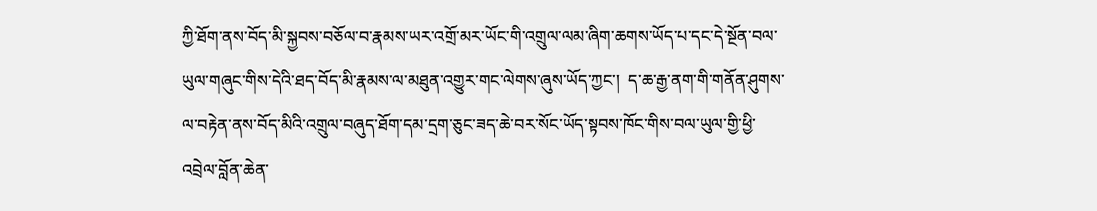ཀྱི་ཐོག་ནས་བོད་མི་སྐྱབས་བཅོལ་བ་རྣམས་ཡར་འགྲོ་མར་ཡོང་གི་འགྲུལ་ལམ་ཞིག་ཆགས་ཡོད་པ་དང་དེ་སྔོན་བལ་ཡུལ་གཞུང་གིས་དེའི་ཐད་བོད་མི་རྣམས་ལ་མཐུན་འགྱུར་གང་ལེགས་ཞུས་ཡོད་ཀྱང་།  ད་ཆ་རྒྱ་ནག་གི་གནོན་ཤུགས་ལ་བརྟེན་ནས་བོད་མིའི་འགྲུལ་བཞུད་ཐོག་དམ་དྲག་ཅུང་ཟད་ཆེ་བར་སོང་ཡོད་སྟབས་ཁོང་གིས་བལ་ཡུལ་གྱི་ཕྱི་འབྲེལ་བློན་ཆེན་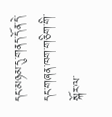དང་མཉམ་དུ་གནད་དོན་དེ་དང་གཞན་ཁག་གཅིག་གི་སྐོར་ལ་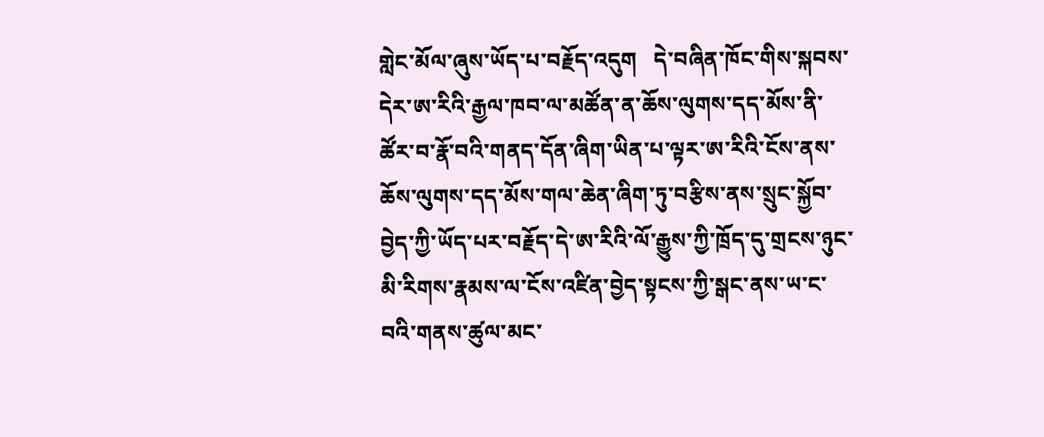གླེང་མོལ་ཞུས་ཡོད་པ་བརྗོད་འདུག   དེ་བཞིན་ཁོང་གིས་སྐབས་དེར་ཨ་རིའི་རྒྱལ་ཁབ་ལ་མཚོན་ན་ཆོས་ལུགས་དད་མོས་ནི་ཚོར་བ་རྣོ་བའི་གནད་དོན་ཞིག་ཡིན་པ་ལྟར་ཨ་རིའི་ངོས་ནས་ཆོས་ལུགས་དད་མོས་གལ་ཆེན་ཞིག་ཏུ་བརྩིས་ནས་སྲུང་སྐྱོབ་བྱེད་ཀྱི་ཡོད་པར་བརྗོད་དེ་ཨ་རིའི་ལོ་རྒྱུས་ཀྱི་ཁྲོད་དུ་གྲངས་ཉུང་མི་རིགས་རྣམས་ལ་ངོས་འཛིན་བྱེད་སྟངས་ཀྱི་སྒང་ནས་ཡ་ང་བའི་གནས་ཚུལ་མང་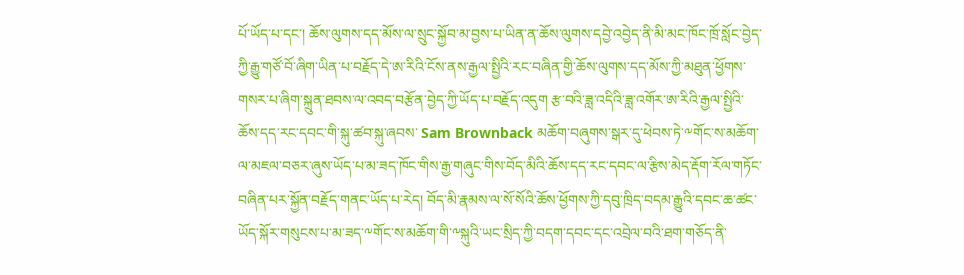པོ་ཡོད་པ་དང་། ཆོས་ལུགས་དད་མོས་ལ་སྲུང་སྐྱོབ་མ་བྱས་པ་ཡིན་ན་ཆོས་ལུགས་དབྱེ་འབྱེད་ནི་མི་མང་ཁོང་ཁྲོ་སློང་བྱེད་ཀྱི་རྒྱུ་གཙོ་བོ་ཞིག་ཡིན་པ་བརྗོད་དེ་ཨ་རིའི་ངོས་ནས་རྒྱལ་སྤྱིའི་རང་བཞིན་གྱི་ཆོས་ལུགས་དད་མོས་ཀྱི་མཐུན་ཕྱོགས་གསར་པ་ཞིག་སྐྲུན་ཐབས་ལ་འབད་བརྩོན་བྱེད་ཀྱི་ཡོད་པ་བརྗོད་འདུག རྩ་བའི་ཟླ་འདིའི་ཟླ་འགོར་ཨ་རིའི་རྒྱལ་སྤྱིའི་ཆོས་དད་རང་དབང་གི་སྐུ་ཚབ་སྐུ་ཞབས་ Sam Brownback མཆོག་བཞུགས་སྒར་དུ་ཕེབས་ཏེ་༸གོང་ས་མཆོག་ལ་མཇལ་བཅར་ཞུས་ཡོད་པ་མ་ཟད་ཁོང་གིས་རྒྱ་གཞུང་གིས་བོད་མིའི་ཆོས་དད་རང་དབང་ལ་རྩིས་མེད་རྡོག་རོལ་གཏོང་བཞིན་པར་སྐྱོན་བརྗོད་གནང་ཡོད་པ་རེད། བོད་མི་རྣམས་ལ་སོ་སོའི་ཆོས་ཕྱོགས་ཀྱི་དབུ་ཁྲིད་བདམ་རྒྱུའི་དབང་ཆ་ཚང་ཡོད་སྐོར་གསུངས་པ་མ་ཟད་༸གོང་ས་མཆོག་གི་༸སྐུའི་ཡང་སྲིད་ཀྱི་བདག་དབང་དང་འབྲེལ་བའི་ཐག་གཅོད་ནི་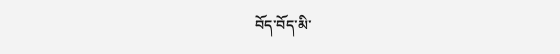བོད་བོད་མི་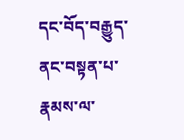དང་བོད་བརྒྱུད་ནང་བསྟན་པ་རྣམས་ལ་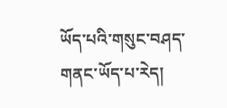ཡོད་པའི་གསུང་བཤད་གནང་ཡོད་པ་རེད།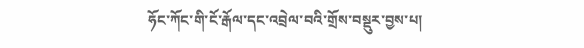ཧོང་ཀོང་གི་ངོ་རྒོལ་དང་འབྲེལ་བའི་གྲོས་བསྡུར་བྱས་པ།